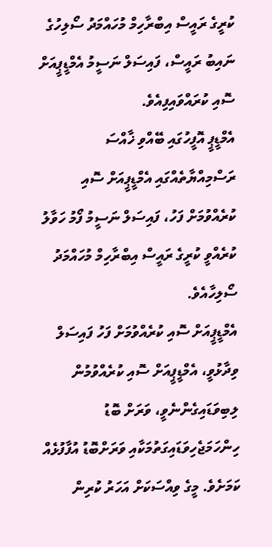ކުރީގެ ރައީސް އިބްރާހިމް މުހައްމަދު ސޯލިހުގެ ނައިބު ރައީސް، ފައިސަލް ނަސީމު އެމްޑީޕީއަށް ސޮއި ކުރައްވައިފިއެވެ.
އެމްޑީޕީ އޮފީހުގައި ބޭއްވި ޚާއްސަ ރަސްމިއްޔާތެއްގައި އެމްޑީޕީއަށް ސޮއި ކުރެއްވުމަށް ފަހު، ފައިސަލް ނަސީމު ފޯމު ހަވާލު ކުރެއްވީ ކުރީގެ ރައީސް އިބްރާހިމް މުހައްމަދު ސޯލިހާއެވެ.
އެމްޑީޕީއަށް ސޮއި ކުރެއްވުމަށް ފަހު ފައިސަލް ވިދާޅުވީ، އެމްޑީޕީއަށް ސޮއި ކުރެއްވުމުން ލިބިވަޑައިގެންނެވީ، ވަރަށް ބޮޑު ހިންހަމަޖެހިވަޑައިގަތުމަކާއި ވަރަށްބޮޑު އުފާފުޅެއް ކަމަށެވެ. މީގެ ވިއްސަކަށް އަހަރު ކުރިން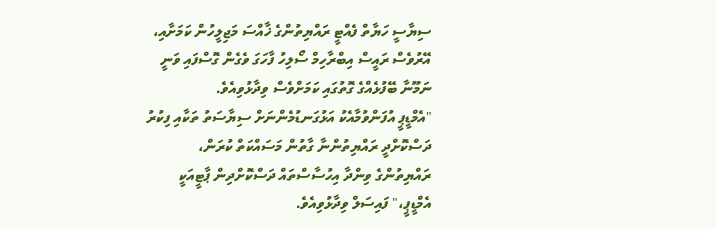ސިޔާސީ ހަޔާތް ފެއްޓީ ރައްޔިތުންގެ ޚާއްސަ މަޖިލީހުން ކަމަށާއި، އޭރުވެސް ރައީސް އިބްރާހިމް ސޯލިހު ފާހަގަ ވެގެން ގޮސްފައި ވަނީ ނަމޫނާ ބޭފުޅެއްގެ ގޮތުގައި ކަމަށްވެސް ވިދާޅުވިއެވެ.
"އެމްޑީޕީ އުފަންވުމާއެކު އަޅުގަނޑުމެންނަށް ސިޔާސަތު ތަކާއި ފިކުރު ދަސްކޮށްދީ ރައްޔިތުންނާ ގާތުން މަސައްކަތް ކުރަން، ރައްޔިތުންގެ ވިންދާ އިހުސާސްތައް ދަސްކޮށްދިން ޕާޓީއަކީ އެމްޑީޕީ،" ފައިސަލް ވިދާޅުވިއެވެ.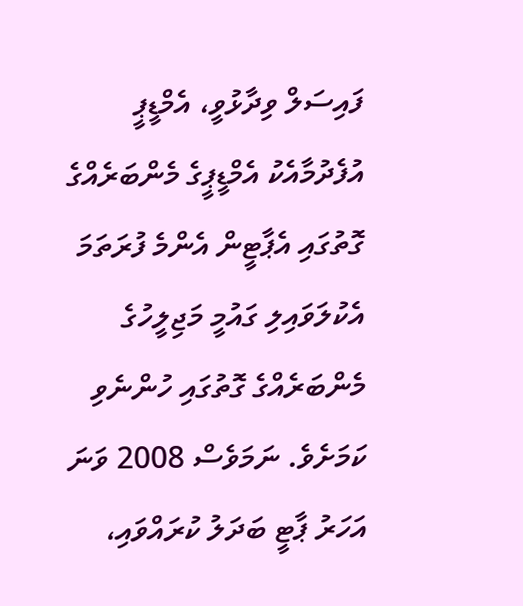ފައިސަލް ވިދާޅުވީ، އެމްޑީޕީ އުފެދުމާއެކު އެމްޑީޕީގެ މެންބަރެއްގެ ގޮތުގައި އެޕާޓީން އެންމެ ފުރަތަމަ އެކުލަވައިލި ގައުމީ މަޖިލީހުގެ މެންބަރެއްގެ ގޮތުގައި ހުންނެވި ކަމަށެވެ. ނަމަވެސް 2008 ވަނަ އަހަރު ޕާޓީ ބަދަލު ކުރައްވައި،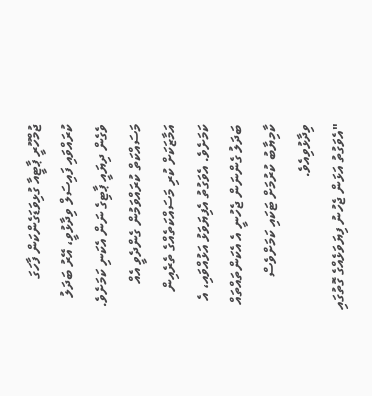ޖުމްހޫރީ ޕާޓީއާ ގުޅިވަޑަގެންކަން ފާހަގަ ކުރައްވައި ފައިސަލް ވިދާޅުވީ، އޭރު ބަދަލު ވެގެން ދިޔައީ ޕާޓިގެ ނަން އެކަނި ކަމަށެވެ. މަސައްކަތް ކުރައްވަމުން ގެންދެވީ އެއް އަމާޒަކަށް ކުރި މަސައްކަތެއްގެ ތެރެއިން ކަމަށެވެ. އެވަގުތު އެފިޔަވަޅު އަޅުއްވައި، އެ ބަދަލު ގެންނަން ޖެހުނީ އެ އެކަންތައްތައް ކާމިޔާބު ކުރުމަށް ޓަކައި ކަމަށްވެސް ވިދާޅުވިއެވެ.
"އެވަގުތު އަޅަން ޖެހުނު ފިޔަވަޅެއްގެ ގޮތުގައި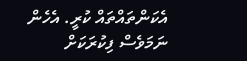އެކަންތައްތައް ކުރީ. އެހެން ނަމަވެސް ފިކުރަކަށް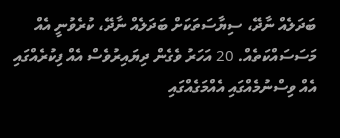ބަދަލެއް ނާދޭ، ސިޔާސަތަކަށް ބަދަލެއް ނާދޭ، ކުރެވުނީ އެއް މަސަސައްކަތެއް. 20 އަހަރު ވެގެން ދިޔައިރުވެސް އެއް ފިކުރެއްގައި އެއް ވިސްނުމެއްގައި އެއްމަގެއްގައި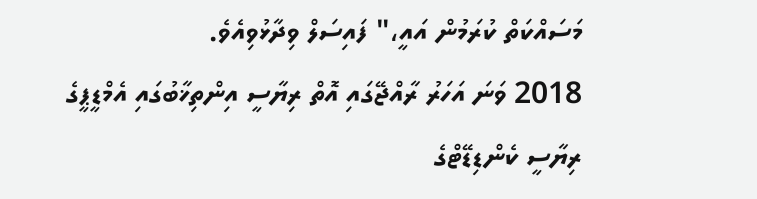މަސައްކަތް ކުރަމުން އައީ،" ފައިސަލް ވިދާޅުވިއެވެ.
2018 ވަނަ އަހަރު ރާއްޖޭގައި އޮތް ރިޔާސީ އިންތިޚާބުގައި އެމްޑީޕީގެ ރިޔާސީ ކެންޑިޑޭޓްގެ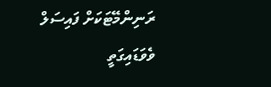ރަނިންމޭޓަކަށް ފައިސަލް ވެވަޑައިގަތީ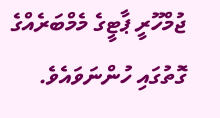ޖުމްހޫރީ ޕާޓީގެ މެމްބަރެއްގެ ގޮތުގައި ހުންނަވައެވެ.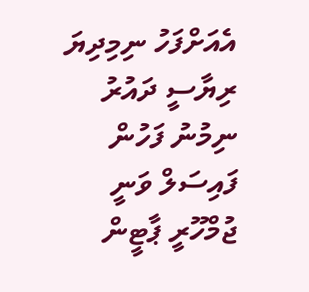އެއަށްފަހު ނިމިދިޔަ ރިޔާސީ ދައުރު ނިމުނު ފަހުން ފައިސަލް ވަނީ ޖުމްހޫރީ ޕާޓީން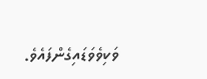ވަކިވެވަޑައިގެންފައެވެ.